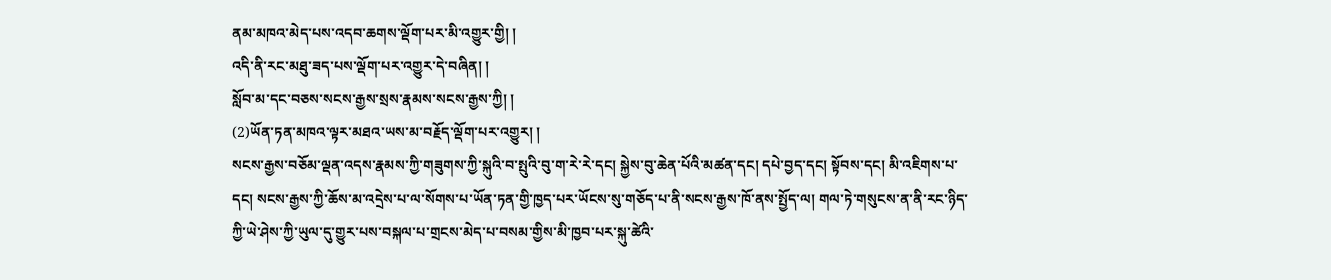ནམ་མཁའ་མེད་པས་འདབ་ཆགས་ལྡོག་པར་མི་འགྱུར་གྱི། །
འདི་ནི་རང་མཐུ་ཟད་པས་ལྡོག་པར་འགྱུར་དེ་བཞིན། །
སློབ་མ་དང་བཅས་སངས་རྒྱས་སྲས་རྣམས་སངས་རྒྱས་ཀྱི། །
(2)ཡོན་ཏན་མཁའ་ལྟར་མཐའ་ཡས་མ་བརྗོད་ལྡོག་པར་འགྱུར། །
སངས་རྒྱས་བཅོམ་ལྡན་འདས་རྣམས་ཀྱི་གཟུགས་ཀྱི་སྐུའི་བ་སྤུའི་བུ་ག་རེ་རེ་དང། སྐྱེས་བུ་ཆེན་པོའི་མཚན་དང། དཔེ་བྱད་དང། སྟོབས་དང། མི་འཇིགས་པ་དང། སངས་རྒྱས་ཀྱི་ཆོས་མ་འདྲེས་པ་ལ་སོགས་པ་ཡོན་ཏན་གྱི་ཁྱད་པར་ཡོངས་སུ་གཅོད་པ་ནི་སངས་རྒྱས་ཁོ་ནས་སྤྱོད་ལ། གལ་ཏེ་གསུངས་ན་ནི་རང་ཉིད་ཀྱི་ཡེ་ཤེས་ཀྱི་ཡུལ་དུ་གྱུར་པས་བསྐལ་པ་གྲངས་མེད་པ་བསམ་གྱིས་མི་ཁྱབ་པར་སྐུ་ཚེའི་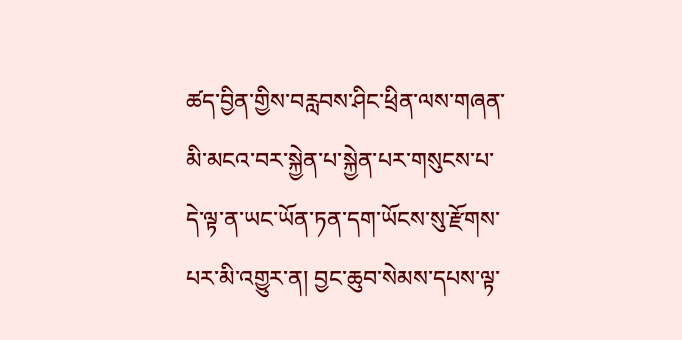ཚད་བྱིན་གྱིས་བརླབས་ཤིང་ཕྲིན་ལས་གཞན་མི་མངའ་བར་སྐྱེན་པ་སྐྱེན་པར་གསུངས་པ་དེ་ལྟ་ན་ཡང་ཡོན་ཏན་དག་ཡོངས་སུ་རྫོགས་པར་མི་འགྱུར་ན། བྱང་ཆུབ་སེམས་དཔས་ལྟ་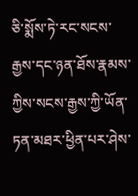ཅི་སྨོས་ཏེ་རང་སངས་རྒྱས་དང་ཉན་ཐོས་རྣམས་ཀྱིས་སངས་རྒྱས་ཀྱི་ཡོན་ཏན་མཐར་ཕྱིན་པར་ཤེས་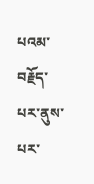པའམ་བརྗོད་པར་ནུས་པར་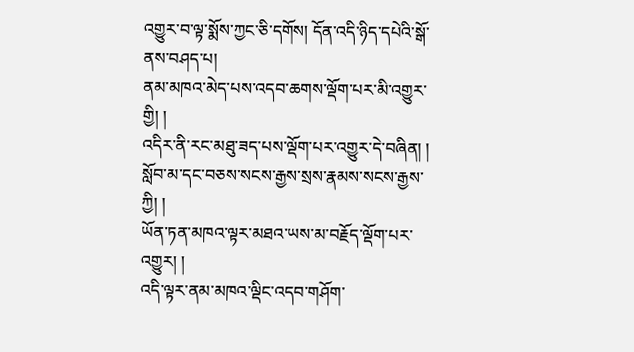འགྱུར་བ་ལྟ་སྨོས་ཀྱང་ཅི་དགོས། དོན་འདི་ཉིད་དཔེའི་སྒོ་ནས་བཤད་པ།
ནམ་མཁའ་མེད་པས་འདབ་ཆགས་ལྡོག་པར་མི་འགྱུར་གྱི། །
འདིར་ནི་རང་མཐུ་ཟད་པས་ལྡོག་པར་འགྱུར་དེ་བཞིན། །
སློབ་མ་དང་བཅས་སངས་རྒྱས་སྲས་རྣམས་སངས་རྒྱས་ཀྱི། །
ཡོན་ཏན་མཁའ་ལྟར་མཐའ་ཡས་མ་བརྗོད་ལྡོག་པར་འགྱུར། །
འདི་ལྟར་ནམ་མཁའ་ལྡིང་འདབ་གཤོག་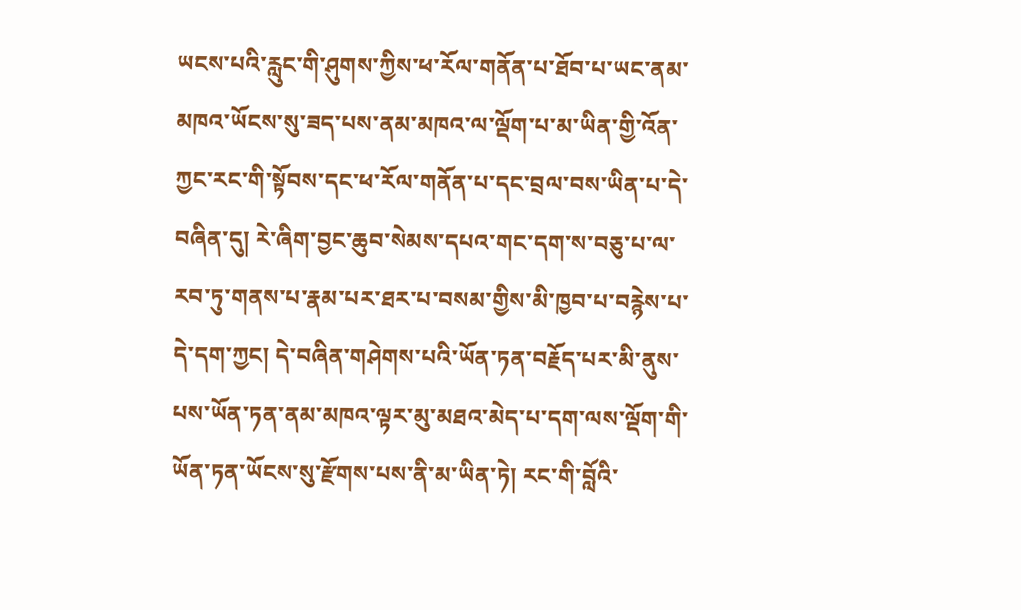ཡངས་པའི་རླུང་གི་ཤུགས་ཀྱིས་ཕ་རོལ་གནོན་པ་ཐོབ་པ་ཡང་ནམ་མཁའ་ཡོངས་སུ་ཟད་པས་ནམ་མཁའ་ལ་ལྡོག་པ་མ་ཡིན་གྱི་འོན་ཀྱང་རང་གི་སྟོབས་དང་ཕ་རོལ་གནོན་པ་དང་བྲལ་བས་ཡིན་པ་དེ་བཞིན་དུ། རེ་ཞིག་བྱང་ཆུབ་སེམས་དཔའ་གང་དག་ས་བཅུ་པ་ལ་རབ་ཏུ་གནས་པ་རྣམ་པར་ཐར་པ་བསམ་གྱིས་མི་ཁྱབ་པ་བརྙེས་པ་དེ་དག་ཀྱང། དེ་བཞིན་གཤེགས་པའི་ཡོན་ཏན་བརྗོད་པར་མི་ནུས་པས་ཡོན་ཏན་ནམ་མཁའ་ལྟར་མུ་མཐའ་མེད་པ་དག་ལས་ལྡོག་གི་ཡོན་ཏན་ཡོངས་སུ་རྫོགས་པས་ནི་མ་ཡིན་ཏེ། རང་གི་བློའི་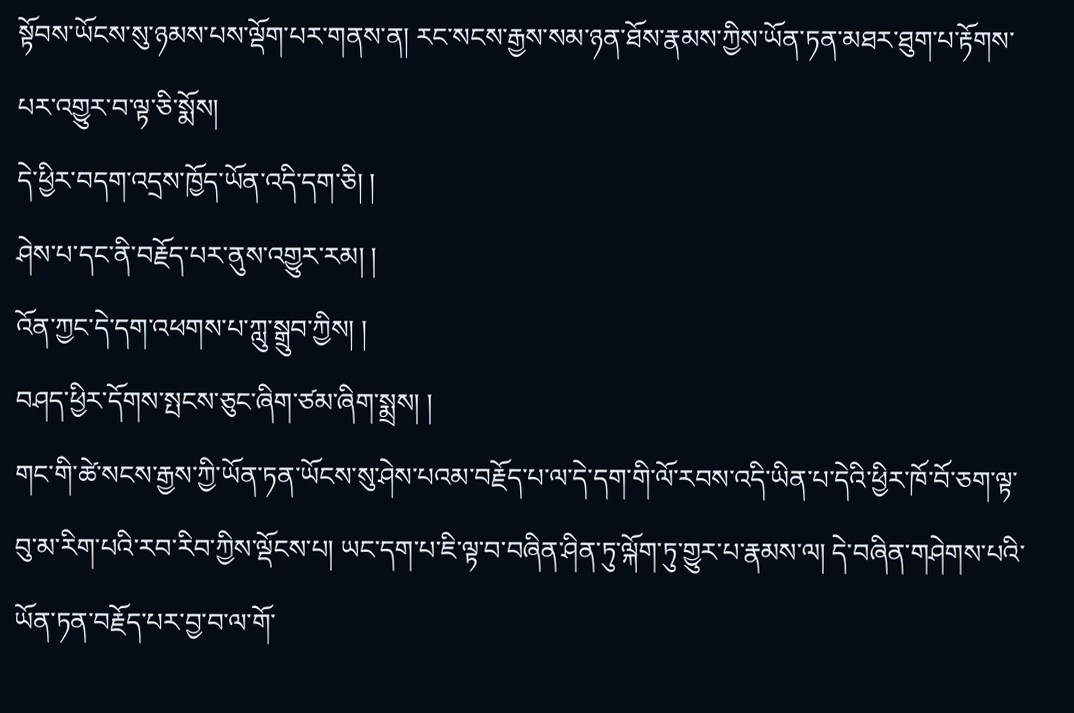སྟོབས་ཡོངས་སུ་ཉམས་པས་ལྡོག་པར་གནས་ན། རང་སངས་རྒྱས་སམ་ཉན་ཐོས་རྣམས་ཀྱིས་ཡོན་ཏན་མཐར་ཐུག་པ་རྟོགས་པར་འགྱུར་བ་ལྟ་ཅི་སྨོས།
དེ་ཕྱིར་བདག་འདྲས་ཁྱོད་ཡོན་འདི་དག་ཅི། །
ཤེས་པ་དང་ནི་བརྗོད་པར་ནུས་འགྱུར་རམ། །
འོན་ཀྱང་དེ་དག་འཕགས་པ་ཀླུ་སྒྲུབ་ཀྱིས། །
བཤད་ཕྱིར་དོགས་སྤངས་ཅུང་ཞིག་ཙམ་ཞིག་སྨྲས། །
གང་གི་ཚེ་སངས་རྒྱས་ཀྱི་ཡོན་ཏན་ཡོངས་སུ་ཤེས་པའམ་བརྗོད་པ་ལ་དེ་དག་གི་ལོ་རབས་འདི་ཡིན་པ་དེའི་ཕྱིར་ཁོ་བོ་ཅག་ལྟ་བུ་མ་རིག་པའི་རབ་རིབ་ཀྱིས་ལྡོངས་པ། ཡང་དག་པ་ཇི་ལྟ་བ་བཞིན་ཤིན་ཏུ་ལྐོག་ཏུ་གྱུར་པ་རྣམས་ལ། དེ་བཞིན་གཤེགས་པའི་ཡོན་ཏན་བརྗོད་པར་བྱ་བ་ལ་གོ་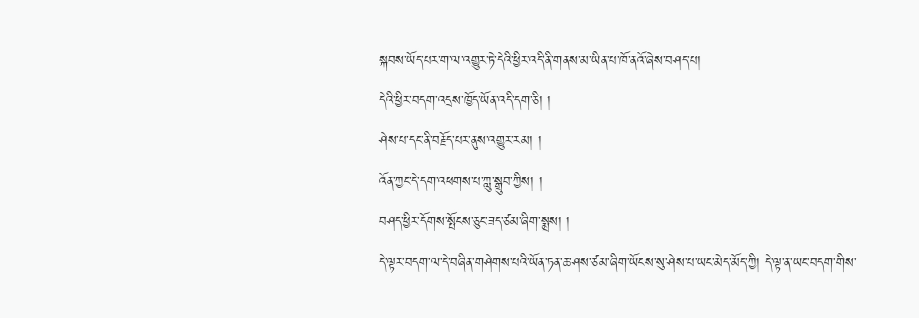སྐབས་ཡོད་པར་ག་ལ་འགྱུར་ཏེ་དེའི་ཕྱིར་འདི་ནི་གནས་མ་ཡིན་པ་ཁོ་ནའོ་ཞེས་བཤད་པ།
དེའི་ཕྱིར་བདག་འདྲས་ཁྱོད་ཡོན་འདི་དག་ཅི། །
ཤེས་པ་དང་ནི་བརྗོད་པར་ནུས་འགྱུར་རམ། །
འོན་ཀྱང་དེ་དག་འཕགས་པ་ཀླུ་སྒྲུབ་ཀྱིས། །
བཤད་ཕྱིར་དོགས་སྤོངས་ཅུང་ཟད་ཙམ་ཞིག་སྨྲས། །
དེ་ལྟར་བདག་ལ་དེ་བཞིན་གཤེགས་པའི་ཡོན་ཏན་ཆ་ཤས་ཙམ་ཞིག་ཡོངས་སུ་ཤེས་པ་ཡང་མེད་མོད་ཀྱི། དེ་ལྟ་ན་ཡང་བདག་གིས་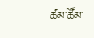ཚམ་ཚོམ་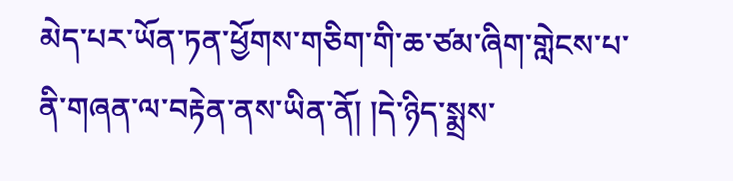མེད་པར་ཡོན་ཏན་ཕྱོགས་གཅིག་གི་ཆ་ཙམ་ཞིག་གླེངས་པ་ནི་གཞན་ལ་བརྟེན་ནས་ཡིན་ནོ། །དེ་ཉིད་སྨྲས་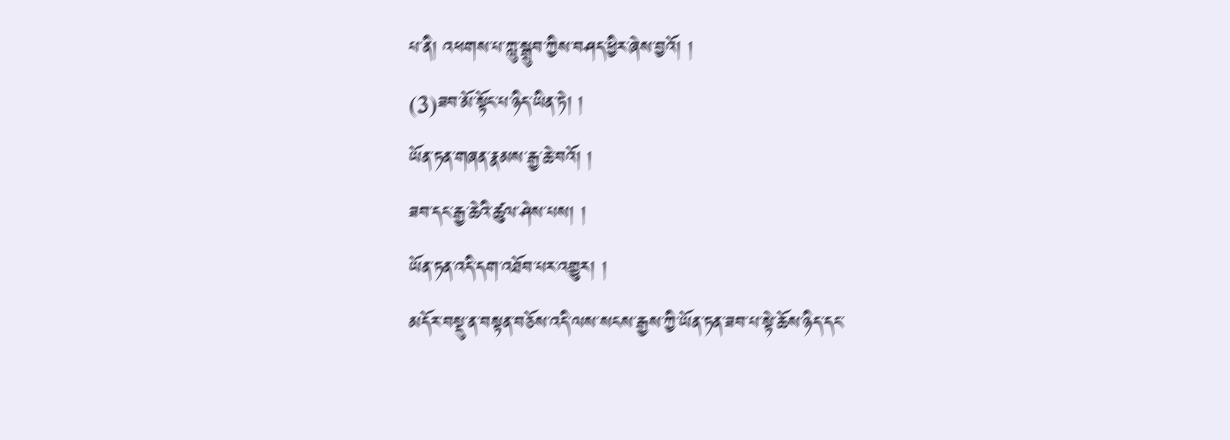པ་ནི། འཕགས་པ་ཀླུ་སྒྲུབ་ཀྱིས་བཤད་ཕྱིར་ཞེས་བྱའོ། །
(3)ཟབ་མོ་སྟོང་པ་ཉིད་ཡིན་ཏེ། །
ཡོན་ཏན་གཞན་རྣམས་རྒྱ་ཆེ་བའོ། །
ཟབ་དང་རྒྱ་ཆེའི་ཚུལ་ཤེས་པས། །
ཡོན་ཏན་འདི་དག་འཐོབ་པར་འགྱུར། །
མདོར་བསྡུ་ན་བསྟན་བཅོས་འདི་ལས་སངས་རྒྱས་ཀྱི་ཡོན་ཏན་ཟབ་པ་སྟེ་ཆོས་ཉིད་དང་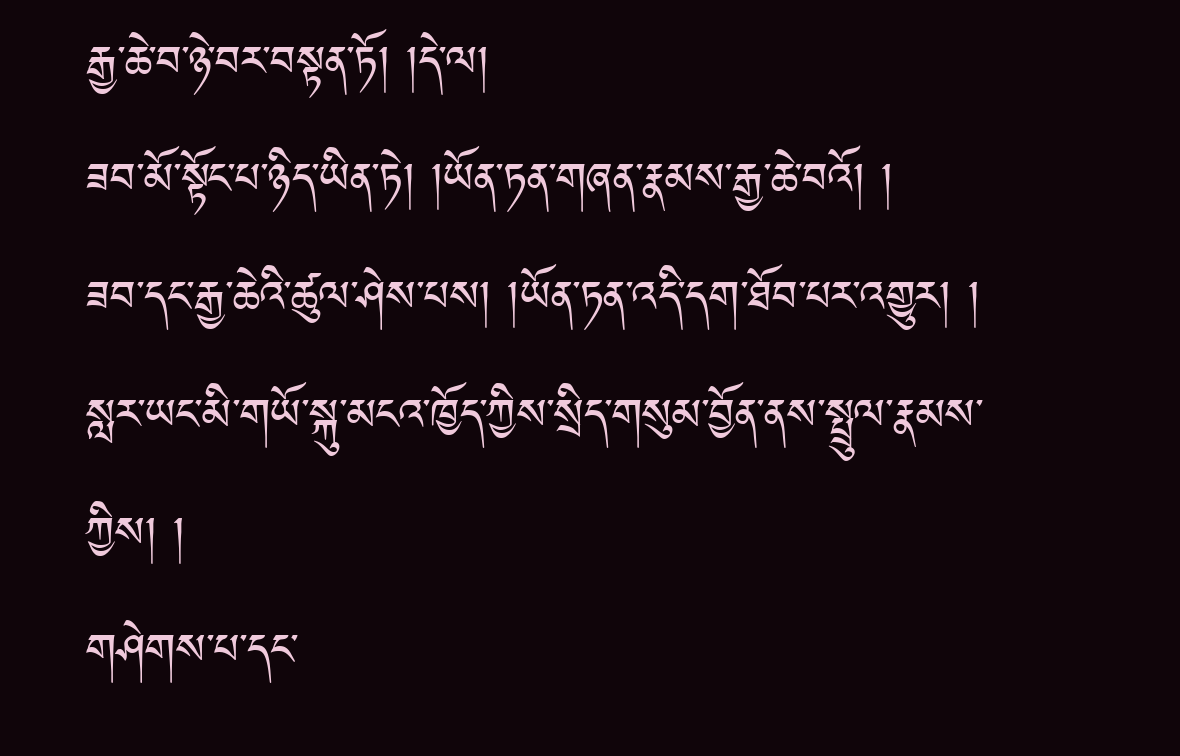རྒྱ་ཆེ་བ་ཉེ་བར་བསྟན་ཏོ། །དེ་ལ།
ཟབ་མོ་སྟོང་པ་ཉིད་ཡིན་ཏེ། །ཡོན་ཏན་གཞན་རྣམས་རྒྱ་ཆེ་བའོ། །
ཟབ་དང་རྒྱ་ཆེའི་ཚུལ་ཤེས་པས། །ཡོན་ཏན་འདི་དག་ཐོབ་པར་འགྱུར། །
སླར་ཡང་མི་གཡོ་སྐུ་མངའ་ཁྱོད་ཀྱིས་སྲིད་གསུམ་བྱོན་ནས་སྤྲུལ་རྣམས་ཀྱིས། །
གཤེགས་པ་དང་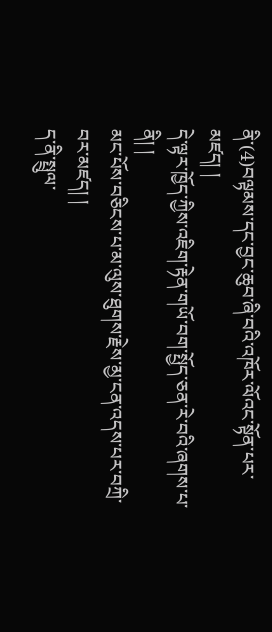ནི་(4)བལྟམས་དང་བྱང་ཆུབ་ཞི་བའི་འཁོར་ལོའང་སྟོན་པར་མཛད། །
དེ་ལྟར་ཁྱོད་ཀྱིས་འཇིག་རྟེན་གཡོ་བག་སྤྱོད་ཅན་རེ་བའི་ཞགས་པ་ནི། །
མང་པོས་བཅིངས་པ་མ་ལུས་ཐུགས་རྗེས་མྱ་ངན་འདས་པར་བཀྲི་བར་མཛད། །
ད་ནི་སྤྲུལ་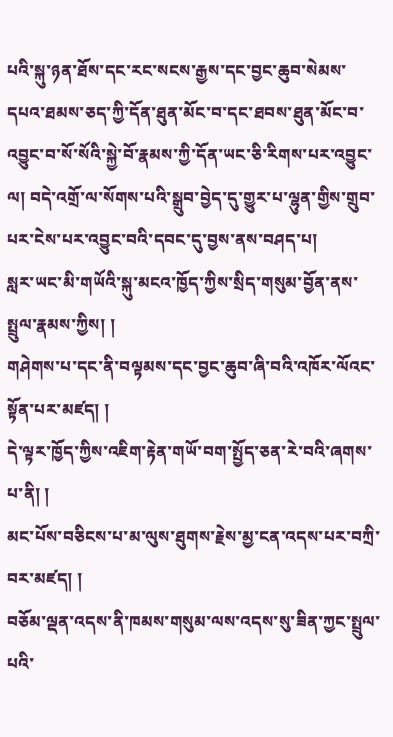པའི་སྐུ་ཉན་ཐོས་དང་རང་སངས་རྒྱས་དང་བྱང་ཆུབ་སེམས་དཔའ་ཐམས་ཅད་ཀྱི་དོན་ཐུན་མོང་བ་དང་ཐབས་ཐུན་མོང་བ་འབྱུང་བ་སོ་སོའི་སྐྱེ་བོ་རྣམས་ཀྱི་དོན་ཡང་ཅི་རིགས་པར་འབྱུང་ལ། བདེ་འགྲོ་ལ་སོགས་པའི་སྒྲུབ་བྱེད་དུ་གྱུར་པ་ལྷུན་གྱིས་གྲུབ་པར་ངེས་པར་འབྱུང་བའི་དབང་དུ་བྱས་ནས་བཤད་པ།
སླར་ཡང་མི་གཡོའི་སྐུ་མངའ་ཁྱོད་ཀྱིས་སྲིད་གསུམ་བྱོན་ནས་སྤྲུལ་རྣམས་ཀྱིས། །
གཤེགས་པ་དང་ནི་བལྟམས་དང་བྱང་ཆུབ་ཞི་བའི་འཁོར་ལོའང་སྟོན་པར་མཛད། །
དེ་ལྟར་ཁྱོད་ཀྱིས་འཇིག་རྟེན་གཡོ་བག་སྤྱོད་ཅན་རེ་བའི་ཞགས་པ་ནི། །
མང་པོས་བཅིངས་པ་མ་ལུས་ཐུགས་རྗེས་མྱ་ངན་འདས་པར་བཀྲི་བར་མཛད། །
བཅོམ་ལྡན་འདས་ནི་ཁམས་གསུམ་ལས་འདས་སུ་ཟིན་ཀྱང་སྤྲུལ་པའི་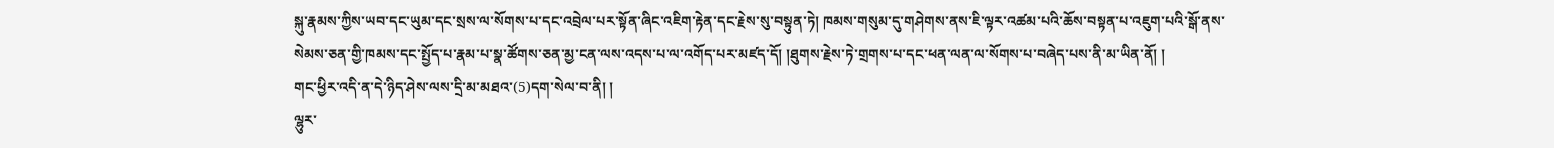སྐུ་རྣམས་ཀྱིས་ཡབ་དང་ཡུམ་དང་སྲས་ལ་སོགས་པ་དང་འབྲེལ་པར་སྟོན་ཞིང་འཇིག་རྟེན་དང་རྗེས་སུ་བསྟུན་ཏེ། ཁམས་གསུམ་དུ་གཤེགས་ནས་ཇི་ལྟར་འཚམ་པའི་ཆོས་བསྟན་པ་འཇུག་པའི་སྒོ་ནས་སེམས་ཅན་གྱི་ཁམས་དང་སྤྱོད་པ་རྣམ་པ་སྣ་ཚོགས་ཅན་མྱ་ངན་ལས་འདས་པ་ལ་འགོད་པར་མཛད་དོ། །ཐུགས་རྗེས་ཏེ་གྲགས་པ་དང་ཕན་ལན་ལ་སོགས་པ་བཞེད་པས་ནི་མ་ཡིན་ནོ། །
གང་ཕྱིར་འདི་ན་དེ་ཉིད་ཤེས་ལས་དྲི་མ་མཐའ་(5)དག་སེལ་བ་ནི། །
ལྷུར་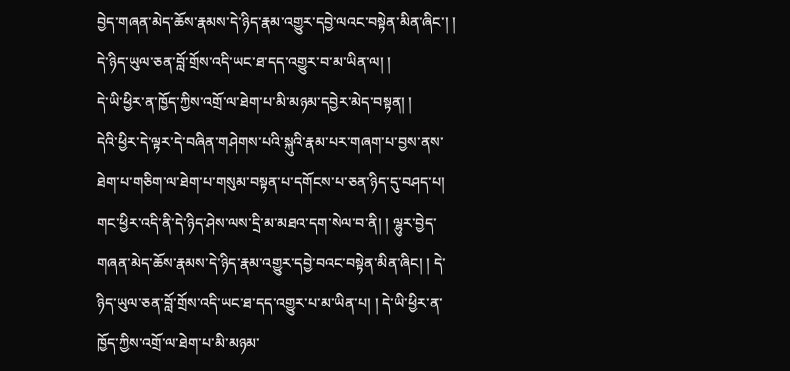བྱེད་གཞན་མེད་ཆོས་རྣམས་དེ་ཉིད་རྣམ་འགྱུར་དབྱེ་ལའང་བསྟེན་མིན་ཞིང་། །
དེ་ཉིད་ཡུལ་ཅན་བློ་གྲོས་འདི་ཡང་ཐ་དད་འགྱུར་བ་མ་ཡིན་ལ། །
དེ་ཡི་ཕྱིར་ན་ཁྱོད་ཀྱིས་འགྲོ་ལ་ཐེག་པ་མི་མཉམ་དབྱེར་མེད་བསྟན། །
དེའི་ཕྱིར་དེ་ལྟར་དེ་བཞིན་གཤེགས་པའི་སྐུའི་རྣམ་པར་གཞག་པ་བྱས་ནས་ཐེག་པ་གཅིག་ལ་ཐེག་པ་གསུམ་བསྟན་པ་དགོངས་པ་ཅན་ཉིད་དུ་བཤད་པ། གང་ཕྱིར་འདི་ནི་དེ་ཉིད་ཤེས་ལས་དྲི་མ་མཐའ་དག་སེལ་བ་ནི། ། ལྷུར་བྱེད་གཞན་མེད་ཆོས་རྣམས་དེ་ཉིད་རྣམ་འགྱུར་དབྱེ་བའང་བསྟེན་མིན་ཞིང། ། དེ་ཉིད་ཡུལ་ཅན་བློ་གྲོས་འདི་ཡང་ཐ་དད་འགྱུར་པ་མ་ཡིན་པ། ། དེ་ཡི་ཕྱིར་ན་ཁྱོད་ཀྱིས་འགྲོ་ལ་ཐེག་པ་མི་མཉམ་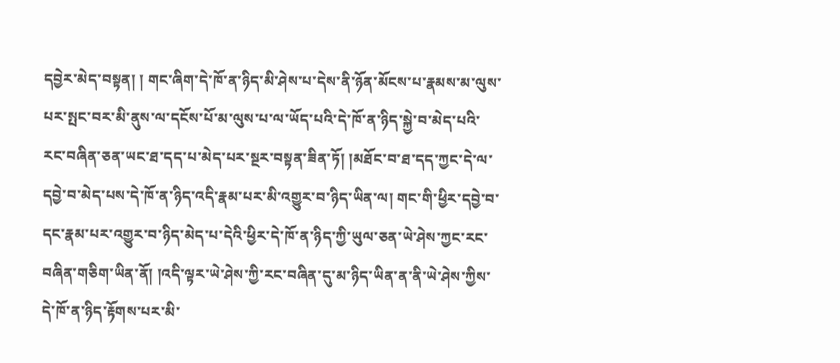དབྱེར་མེད་བསྟན། ། གང་ཞིག་དེ་ཁོ་ན་ཉིད་མི་ཤེས་པ་དེས་ནི་ཉོན་མོངས་པ་རྣམས་མ་ལུས་པར་སྤང་བར་མི་ནུས་ལ་དངོས་པོ་མ་ལུས་པ་ལ་ཡོད་པའི་དེ་ཁོ་ན་ཉིད་སྐྱེ་བ་མེད་པའི་རང་བཞིན་ཅན་ཡང་ཐ་དད་པ་མེད་པར་སྔར་བསྟན་ཟིན་ཏོ། །མཐོང་བ་ཐ་དད་ཀྱང་དེ་ལ་དབྱེ་བ་མེད་པས་དེ་ཁོ་ན་ཉིད་འདི་རྣམ་པར་མི་འགྱུར་བ་ཉིད་ཡིན་ལ། གང་གི་ཕྱིར་དབྱེ་བ་དང་རྣམ་པར་འགྱུར་བ་ཉིད་མེད་པ་དེའི་ཕྱིར་དེ་ཁོ་ན་ཉིད་ཀྱི་ཡུལ་ཅན་ཡེ་ཤེས་ཀྱང་རང་བཞིན་གཅིག་ཡིན་ནོ། །འདི་ལྟར་ཡེ་ཤེས་ཀྱི་རང་བཞིན་དུ་མ་ཉིད་ཡིན་ན་ནི་ཡེ་ཤེས་ཀྱིས་དེ་ཁོ་ན་ཉིད་རྟོགས་པར་མི་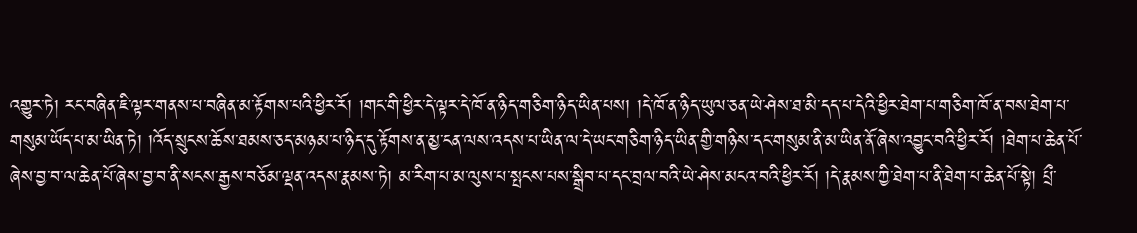འགྱུར་ཏེ། རང་བཞིན་ཇི་ལྟར་གནས་པ་བཞིན་མ་རྟོགས་པའི་ཕྱིར་རོ། །གང་གི་ཕྱིར་དེ་ལྟར་དེ་ཁོ་ན་ཉིད་གཅིག་ཉིད་ཡིན་པས། །དེ་ཁོ་ན་ཉིད་ཡུལ་ཅན་ཡེ་ཤེས་ཐ་མི་དད་པ་དེའི་ཕྱིར་ཐེག་པ་གཅིག་ཁོ་ན་བས་ཐེག་པ་གསུམ་ཡོད་པ་མ་ཡིན་ཏེ། །འོད་སྲུངས་ཆོས་ཐམས་ཅད་མཉམ་པ་ཉིད་དུ་རྟོགས་ན་མྱ་ངན་ལས་འདས་པ་ཡིན་ལ་དེ་ཡང་གཅིག་ཉིད་ཡིན་གྱི་གཉིས་དང་གསུམ་ནི་མ་ཡིན་ནོ་ཞེས་འབྱུང་བའི་ཕྱིར་རོ། །ཐེག་པ་ཆེན་པོ་ཞེས་བྱ་བ་ལ་ཆེན་པོ་ཞེས་བྱ་བ་ནི་སངས་རྒྱས་བཅོམ་ལྡན་འདས་རྣམས་ཏེ། མ་རིག་པ་མ་ལུས་པ་སྤངས་པས་སྒྲིབ་པ་དང་བྲལ་བའི་ཡེ་ཤེས་མངའ་བའི་ཕྱིར་རོ། །དེ་རྣམས་ཀྱི་ཐེག་པ་ནི་ཐེག་པ་ཆེན་པོ་སྟེ། པྲྀ་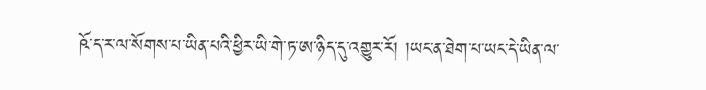ཥོ་ད་ར་ལ་སོགས་པ་ཡིན་པའི་ཕྱིར་ཡི་གེ་ཏ་ཨ་ཉིད་དུ་འགྱུར་རོ། །ཡང་ན་ཐེག་པ་ཡང་དེ་ཡིན་ལ་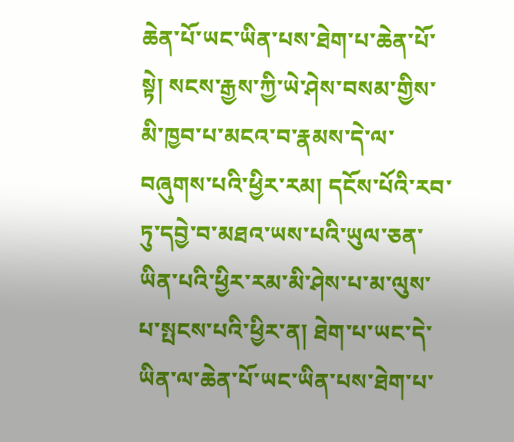ཆེན་པོ་ཡང་ཡིན་པས་ཐེག་པ་ཆེན་པོ་སྟེ། སངས་རྒྱས་ཀྱི་ཡེ་ཤེས་བསམ་གྱིས་མི་ཁྱབ་པ་མངའ་བ་རྣམས་དེ་ལ་བཞུགས་པའི་ཕྱིར་རམ། དངོས་པོའི་རབ་ཏུ་དབྱེ་བ་མཐའ་ཡས་པའི་ཡུལ་ཅན་ཡིན་པའི་ཕྱིར་རམ་མི་ཤེས་པ་མ་ལུས་པ་སྤངས་པའི་ཕྱིར་ན། ཐེག་པ་ཡང་དེ་ཡིན་ལ་ཆེན་པོ་ཡང་ཡིན་པས་ཐེག་པ་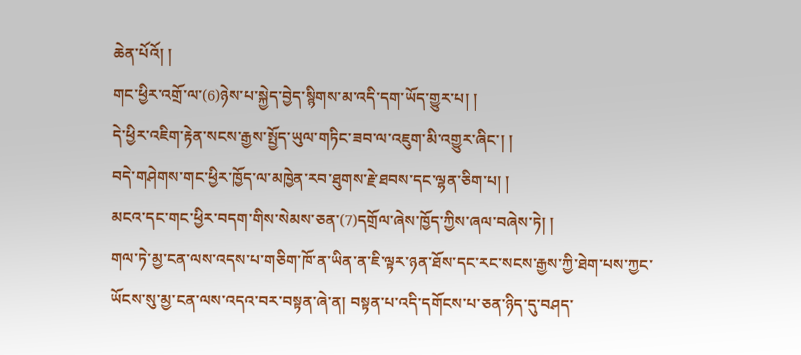ཆེན་པོའོ། །
གང་ཕྱིར་འགྲོ་ལ་(6)ཉེས་པ་སྐྱེད་བྱེད་སྙིགས་མ་འདི་དག་ཡོད་གྱུར་པ། །
དེ་ཕྱིར་འཇིག་རྟེན་སངས་རྒྱས་སྤྱོད་ཡུལ་གཏིང་ཟབ་ལ་འཇུག་མི་འགྱུར་ཞིང་། །
བདེ་གཤེགས་གང་ཕྱིར་ཁྱོད་ལ་མཁྱེན་རབ་ཐུགས་རྗེ་ཐབས་དང་ལྷན་ཅིག་པ། །
མངའ་དང་གང་ཕྱིར་བདག་གིས་སེམས་ཅན་(7)དགྲོལ་ཞེས་ཁྱོད་ཀྱིས་ཞལ་བཞེས་ཏེ། །
གལ་ཏེ་མྱ་ངན་ལས་འདས་པ་གཅིག་ཁོ་ན་ཡིན་ན་ཇི་ལྟར་ཉན་ཐོས་དང་རང་སངས་རྒྱས་ཀྱི་ཐེག་པས་ཀྱང་ཡོངས་སུ་མྱ་ངན་ལས་འདའ་བར་བསྟན་ཞེ་ན། བསྟན་པ་འདི་དགོངས་པ་ཅན་ཉིད་དུ་བཤད་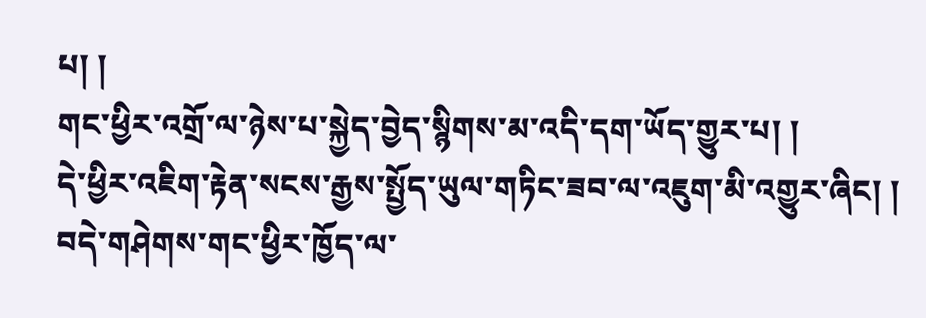པ། །
གང་ཕྱིར་འགྲོ་ལ་ཉེས་པ་སྐྱེད་བྱེད་སྙིགས་མ་འདི་དག་ཡོད་གྱུར་པ། །
དེ་ཕྱིར་འཇིག་རྟེན་སངས་རྒྱས་སྤྱོད་ཡུལ་གཏིང་ཟབ་ལ་འཇུག་མི་འགྱུར་ཞིང། །
བདེ་གཤེགས་གང་ཕྱིར་ཁྱོད་ལ་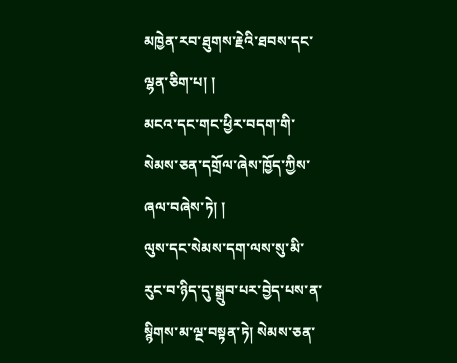མཁྱེན་རབ་ཐུགས་རྗེའི་ཐབས་དང་ལྷན་ཅིག་པ། །
མངའ་དང་གང་ཕྱིར་བདག་གི་སེམས་ཅན་དགྲོལ་ཞེས་ཁྱོད་ཀྱིས་ཞལ་བཞེས་ཏེ། །
ལུས་དང་སེམས་དག་ལས་སུ་མི་རུང་བ་ཉིད་དུ་སྒྲུབ་པར་བྱེད་པས་ན་སྙིགས་མ་ལྔ་བསྟན་ཏེ། སེམས་ཅན་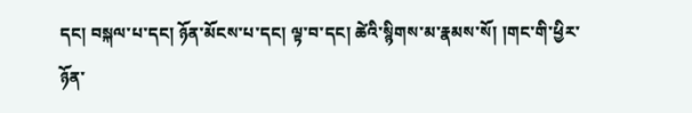དང། བསྐལ་པ་དང། ཉོན་མོངས་པ་དང། ལྟ་བ་དང། ཚེའི་སྙིགས་མ་རྣམས་སོ། །གང་གི་ཕྱིར་ཉོན་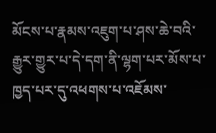མོངས་པ་རྣམས་འཇུག་པ་ཤས་ཆེ་བའི་རྒྱུར་གྱུར་པ་དེ་དག་ནི་ལྷག་པར་མོས་པ་ཁྱད་པར་དུ་འཕགས་པ་འཇོམས་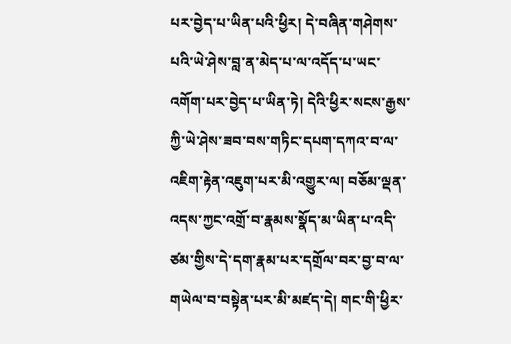པར་བྱེད་པ་ཡིན་པའི་ཕྱིར། དེ་བཞིན་གཤེགས་པའི་ཡེ་ཤེས་བླ་ན་མེད་པ་ལ་འདོད་པ་ཡང་འགོག་པར་བྱེད་པ་ཡིན་ཏེ། དེའི་ཕྱིར་སངས་རྒྱས་ཀྱི་ཡེ་ཤེས་ཟབ་བས་གཏིང་དཔག་དཀའ་བ་ལ་འཇིག་རྟེན་འཇུག་པར་མི་འགྱུར་ལ། བཅོམ་ལྡན་འདས་ཀྱང་འགྲོ་བ་རྣམས་སྣོད་མ་ཡིན་པ་འདི་ཙམ་གྱིས་དེ་དག་རྣམ་པར་དགྲོལ་བར་བྱ་བ་ལ་གཡེལ་བ་བསྟེན་པར་མི་མཛད་དེ། གང་གི་ཕྱིར་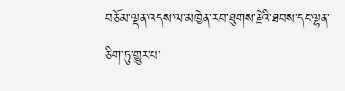བཅོམ་ལྡན་འདས་ལ་མཁྱེན་རབ་ཐུགས་རྗེའི་ཐབས་དང་ལྷན་ཅིག་ཏུ་གྱུར་པ་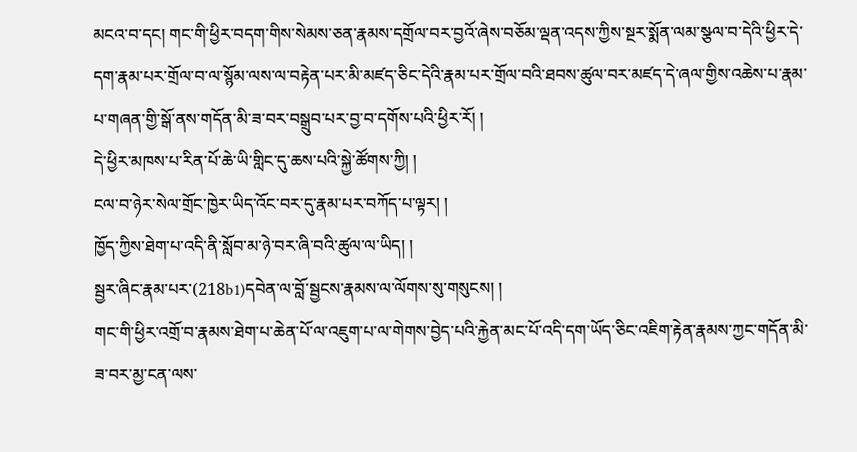མངའ་བ་དང། གང་གི་ཕྱིར་བདག་གིས་སེམས་ཅན་རྣམས་དགྲོལ་བར་བྱའོ་ཞེས་བཅོམ་ལྡན་འདས་ཀྱིས་སྔར་སྨོན་ལམ་སྩལ་བ་དེའི་ཕྱིར་དེ་དག་རྣམ་པར་གྲོལ་བ་ལ་སྙོམ་ལས་ལ་བརྟེན་པར་མི་མཛད་ཅིང་དེའི་རྣམ་པར་གྲོལ་བའི་ཐབས་ཚུལ་བར་མཛད་དེ་ཞལ་གྱིས་འཆེས་པ་རྣམ་པ་གཞན་གྱི་སྒོ་ནས་གདོན་མི་ཟ་བར་བསྒྲུབ་པར་བྱ་བ་དགོས་པའི་ཕྱིར་རོ། །
དེ་ཕྱིར་མཁས་པ་རིན་པོ་ཆེ་ཡི་གླིང་དུ་ཆས་པའི་སྐྱེ་ཚོགས་ཀྱི། །
ངལ་བ་ཉེར་སེལ་གྲོང་ཁྱེར་ཡིད་འོང་བར་དུ་རྣམ་པར་བཀོད་པ་ལྟར། །
ཁྱོད་ཀྱིས་ཐེག་པ་འདི་ནི་སློབ་མ་ཉེ་བར་ཞི་བའི་ཚུལ་ལ་ཡིད། །
སྦྱར་ཞིང་རྣམ་པར་(218b1)དབེན་ལ་བློ་སྦྱངས་རྣམས་ལ་ལོགས་སུ་གསུངས། །
གང་གི་ཕྱིར་འགྲོ་བ་རྣམས་ཐེག་པ་ཆེན་པོ་ལ་འཇུག་པ་ལ་གེགས་བྱེད་པའི་རྐྱེན་མང་པོ་འདི་དག་ཡོད་ཅིང་འཇིག་རྟེན་རྣམས་ཀྱང་གདོན་མི་ཟ་བར་མྱ་ངན་ལས་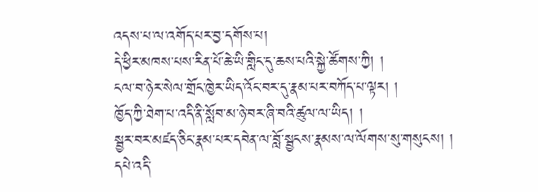འདས་པ་ལ་འགོད་པར་བྱ་དགོས་པ།
དེ་ཕྱིར་མཁས་པས་རིན་པོ་ཆེ་ཡི་གླིང་དུ་ཆས་པའི་སྐྱེ་ཚོགས་ཀྱི། །
ངལ་བ་ཉེར་སེལ་གྲོང་ཁྱེར་ཡིད་འོང་བར་དུ་རྣམ་པར་བཀོད་པ་ལྟར། །
ཁྱོད་ཀྱི་ཐེག་པ་འདི་ནི་སློབ་མ་ཉེ་བར་ཞི་བའི་ཚུལ་ལ་ཡིད། །
སྦྱར་བར་མཛད་ཅིང་རྣམ་པར་དབེན་ལ་བློ་སྦྱངས་རྣམས་ལ་ལོགས་སུ་གསུངས། །
དཔེ་འདི་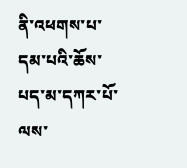ནི་འཕགས་པ་དམ་པའི་ཆོས་པད་མ་དཀར་པོ་ལས་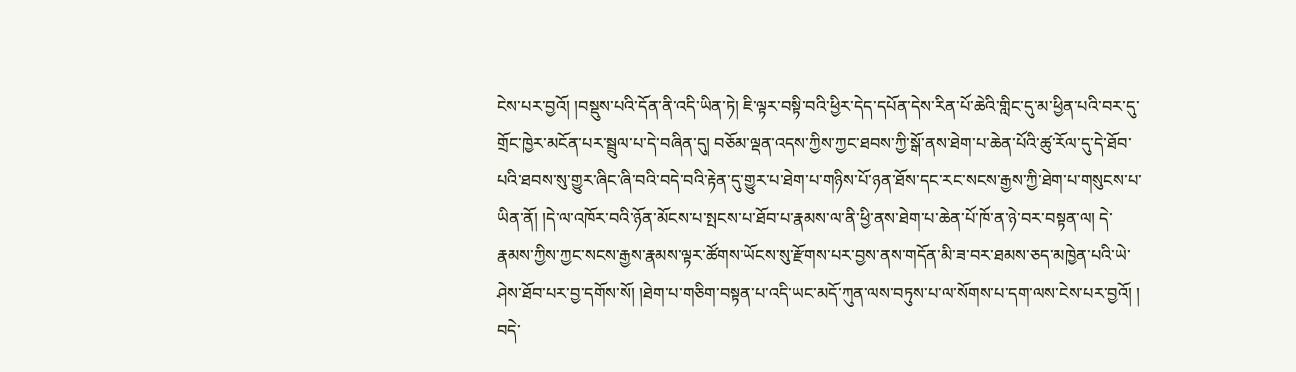ངེས་པར་བྱའོ། །བསྡུས་པའི་དོན་ནི་འདི་ཡིན་ཏེ། ཇི་ལྟར་བསྟི་བའི་ཕྱིར་དེད་དཔོན་དེས་རིན་པོ་ཆེའི་གླིང་དུ་མ་ཕྱིན་པའི་བར་དུ་གྲོང་ཁྱེར་མངོན་པར་སྦྲུལ་པ་དེ་བཞིན་དུ། བཅོམ་ལྡན་འདས་ཀྱིས་ཀྱང་ཐབས་ཀྱི་སྒོ་ནས་ཐེག་པ་ཆེན་པོའི་ཚུ་རོལ་དུ་དེ་ཐོབ་པའི་ཐབས་སུ་གྱུར་ཞིང་ཞི་བའི་བདེ་བའི་རྟེན་དུ་གྱུར་པ་ཐེག་པ་གཉིས་པོ་ཉན་ཐོས་དང་རང་སངས་རྒྱས་ཀྱི་ཐེག་པ་གསུངས་པ་ཡིན་ནོ། །དེ་ལ་འཁོར་བའི་ཉོན་མོངས་པ་སྤངས་པ་ཐོབ་པ་རྣམས་ལ་ནི་ཕྱི་ནས་ཐེག་པ་ཆེན་པོ་ཁོ་ན་ཉེ་བར་བསྟན་ལ། དེ་རྣམས་ཀྱིས་ཀྱང་སངས་རྒྱས་རྣམས་ལྟར་ཚོགས་ཡོངས་སུ་རྫོགས་པར་བྱས་ནས་གདོན་མི་ཟ་བར་ཐམས་ཅད་མཁྱེན་པའི་ཡེ་ཤེས་ཐོབ་པར་བྱ་དགོས་སོ། །ཐེག་པ་གཅིག་བསྟན་པ་འདི་ཡང་མདོ་ཀུན་ལས་བཏུས་པ་ལ་སོགས་པ་དག་ལས་ངེས་པར་བྱའོ། །
བདེ་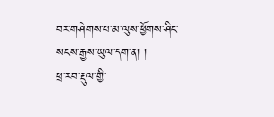བར་གཤེགས་པ་མ་ལུས་ཕྱོགས་ཤིང་སངས་རྒྱས་ཡུལ་དག་ན། །
ཕྲ་རབ་རྡུལ་གྱི་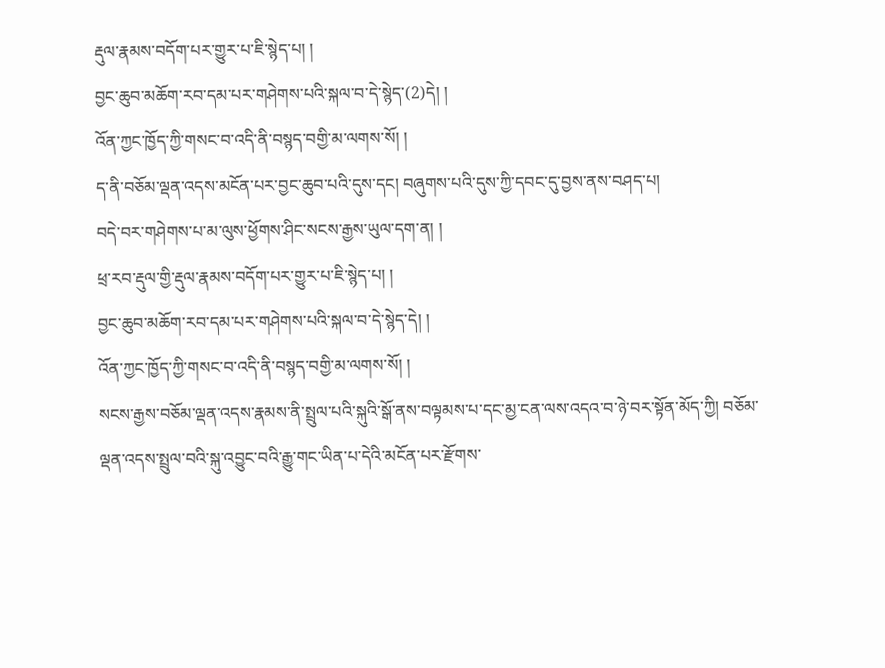རྡུལ་རྣམས་བདོག་པར་གྱུར་པ་ཇི་སྙེད་པ། །
བྱང་ཆུབ་མཆོག་རབ་དམ་པར་གཤེགས་པའི་སྐལ་བ་དེ་སྙེད་(2)དེ། །
འོན་ཀྱང་ཁྱོད་ཀྱི་གསང་བ་འདི་ནི་བསྙད་བགྱི་མ་ལགས་སོ། །
ད་ནི་བཅོམ་ལྡན་འདས་མངོན་པར་བྱང་ཆུབ་པའི་དུས་དང། བཞུགས་པའི་དུས་ཀྱི་དབང་དུ་བྱས་ནས་བཤད་པ།
བདེ་བར་གཤེགས་པ་མ་ལུས་ཕྱོགས་ཤིང་སངས་རྒྱས་ཡུལ་དག་ན། །
ཕྲ་རབ་རྡུལ་གྱི་རྡུལ་རྣམས་བདོག་པར་གྱུར་པ་ཇི་སྙེད་པ། །
བྱང་ཆུབ་མཆོག་རབ་དམ་པར་གཤེགས་པའི་སྐལ་བ་དེ་སྙེད་དེ། །
འོན་ཀྱང་ཁྱོད་ཀྱི་གསང་བ་འདི་ནི་བསྙད་བགྱི་མ་ལགས་སོ། །
སངས་རྒྱས་བཅོམ་ལྡན་འདས་རྣམས་ནི་སྤྲུལ་པའི་སྐུའི་སྒོ་ནས་བལྟམས་པ་དང་མྱ་ངན་ལས་འདའ་བ་ཉེ་བར་སྟོན་མོད་ཀྱི། བཅོམ་ལྡན་འདས་སྤྲུལ་བའི་སྐུ་འབྱུང་བའི་རྒྱུ་གང་ཡིན་པ་དེའི་མངོན་པར་རྫོགས་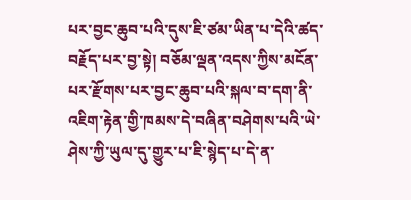པར་བྱང་ཆུབ་པའི་དུས་ཇི་ཙམ་ཡིན་པ་དེའི་ཚད་བརྗོད་པར་བྱ་སྟེ། བཅོམ་ལྡན་འདས་ཀྱིས་མངོན་པར་རྫོགས་པར་བྱང་ཆུབ་པའི་སྐལ་བ་དག་ནི་འཇིག་རྟེན་གྱི་ཁམས་དེ་བཞིན་བཤེགས་པའི་ཡེ་ཤེས་ཀྱི་ཡུལ་དུ་གྱུར་པ་ཇི་སྙེད་པ་དེ་ན་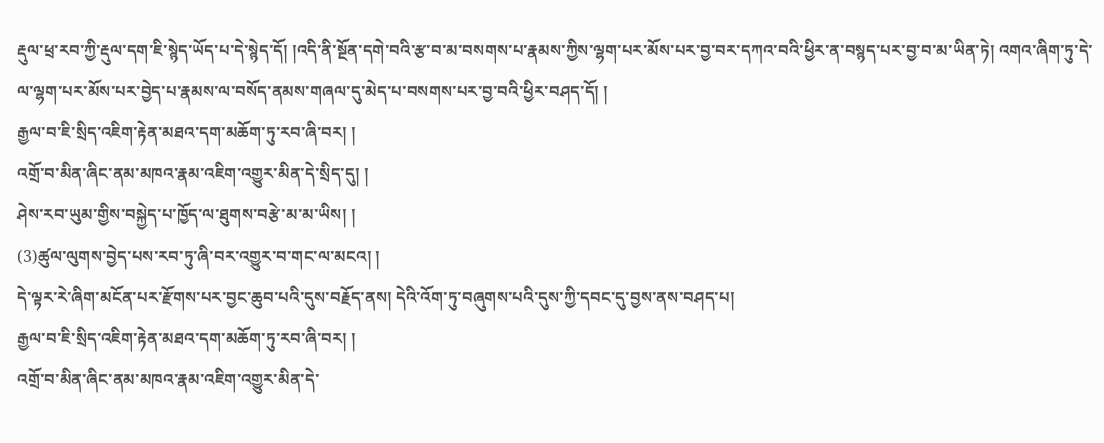རྡུལ་ཕྲ་རབ་ཀྱི་རྡུལ་དག་ཇི་སྙེད་ཡོད་པ་དེ་སྙེད་དོ། །འདི་ནི་སྔོན་དགེ་བའི་རྩ་བ་མ་བསགས་པ་རྣམས་ཀྱིས་ལྷག་པར་མོས་པར་བྱ་བར་དཀའ་བའི་ཕྱིར་ན་བསྙད་པར་བྱ་བ་མ་ཡིན་ཏེ། འགའ་ཞིག་ཏུ་དེ་ལ་ལྷག་པར་མོས་པར་བྱེད་པ་རྣམས་ལ་བསོད་ནམས་གཞལ་དུ་མེད་པ་བསགས་པར་བྱ་བའི་ཕྱིར་བཤད་དོ། །
རྒྱལ་བ་ཇི་སྲིད་འཇིག་རྟེན་མཐའ་དག་མཆོག་ཏུ་རབ་ཞི་བར། །
འགྲོ་བ་མིན་ཞིང་ནམ་མཁའ་རྣམ་འཇིག་འགྱུར་མིན་དེ་སྲིད་དུ། །
ཤེས་རབ་ཡུམ་གྱིས་བསྐྱེད་པ་ཁྱོད་ལ་ཐུགས་བརྩེ་མ་མ་ཡིས། །
(3)ཚུལ་ལུགས་བྱེད་པས་རབ་ཏུ་ཞི་བར་འགྱུར་བ་གང་ལ་མངའ། །
དེ་ལྟར་རེ་ཞིག་མངོན་པར་རྫོགས་པར་བྱང་ཆུབ་པའི་དུས་བརྗོད་ནས། དེའི་འོག་ཏུ་བཞུགས་པའི་དུས་ཀྱི་དབང་དུ་བྱས་ནས་བཤད་པ།
རྒྱལ་བ་ཇི་སྲིད་འཇིག་རྟེན་མཐའ་དག་མཆོག་ཏུ་རབ་ཞི་བར། །
འགྲོ་བ་མིན་ཞིང་ནམ་མཁའ་རྣམ་འཇིག་འགྱུར་མིན་དེ་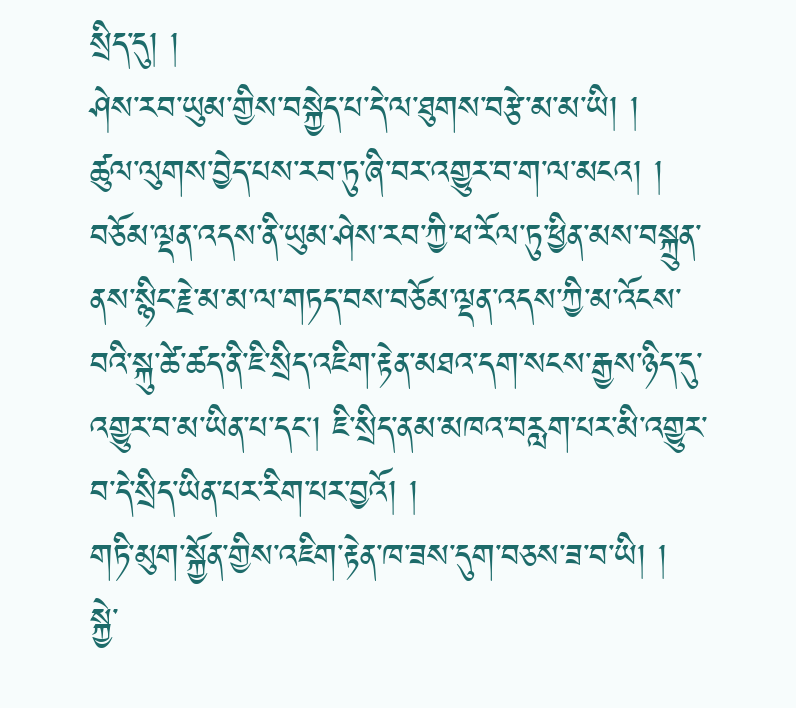སྲིད་དུ། །
ཤེས་རབ་ཡུམ་གྱིས་བསྐྱེད་པ་དེ་ལ་ཐུགས་བརྩེ་མ་མ་ཡི། །
ཚུལ་ལུགས་བྱེད་པས་རབ་ཏུ་ཞི་བར་འགྱུར་བ་ག་ལ་མངའ། །
བཅོམ་ལྡན་འདས་ནི་ཡུམ་ཤེས་རབ་ཀྱི་ཕ་རོལ་ཏུ་ཕྱིན་མས་བསྐྲུན་ནས་སྙིང་རྗེ་མ་མ་ལ་གཏད་བས་བཅོམ་ལྡན་འདས་ཀྱི་མ་འོངས་བའི་སྐུ་ཚེ་ཚད་ནི་ཇི་སྲིད་འཇིག་རྟེན་མཐའ་དག་སངས་རྒྱས་ཉིད་དུ་འགྱུར་བ་མ་ཡིན་པ་དང། ཇི་སྲིད་ནམ་མཁའ་བརླག་པར་མི་འགྱུར་བ་དེ་སྲིད་ཡིན་པར་རིག་པར་བྱའོ། །
གཏི་མུག་སྐྱོན་གྱིས་འཇིག་རྟེན་ཁ་ཟས་དུག་བཅས་ཟ་བ་ཡི། །
སྐྱེ་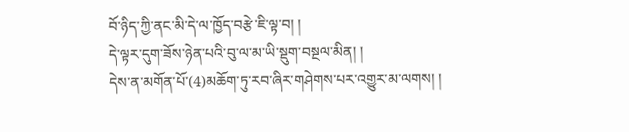བོ་ཉིད་ཀྱི་ནང་མི་དེ་ལ་ཁྱོད་བརྩེ་ཇི་ལྟ་བ། །
དེ་ལྟར་དུག་ཟོས་ཉེན་པའི་བུ་ལ་མ་ཡི་སྡུག་བསྔལ་མིན། །
དེས་ན་མགོན་པོ་(4)མཆོག་ཏུ་རབ་ཞིར་གཤེགས་པར་འགྱུར་མ་ལགས། །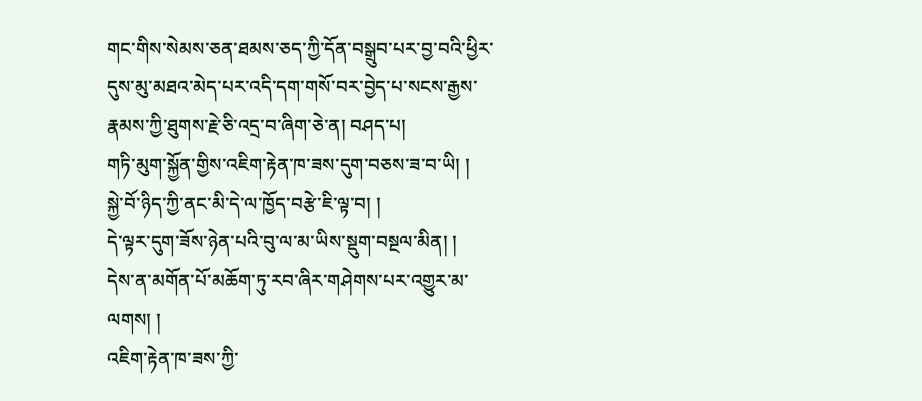གང་གིས་སེམས་ཅན་ཐམས་ཅད་ཀྱི་དོན་བསྒྲུབ་པར་བྱ་བའི་ཕྱིར་དུས་མུ་མཐའ་མེད་པར་འདི་དག་གསོ་བར་བྱེད་པ་སངས་རྒྱས་རྣམས་ཀྱི་ཐུགས་རྗེ་ཅི་འདྲ་བ་ཞིག་ཅེ་ན། བཤད་པ།
གཏི་མུག་སྐྱོན་གྱིས་འཇིག་རྟེན་ཁ་ཟས་དུག་བཅས་ཟ་བ་ཡི། །
སྐྱེ་བོ་ཉིད་ཀྱི་ནང་མི་དེ་ལ་ཁྱོད་བརྩེ་ཇི་ལྟ་བ། །
དེ་ལྟར་དུག་ཟོས་ཉེན་པའི་བུ་ལ་མ་ཡིས་སྡུག་བསྔལ་མིན། །
དེས་ན་མགོན་པོ་མཆོག་ཏུ་རབ་ཞིར་གཤེགས་པར་འགྱུར་མ་ལགས། །
འཇིག་རྟེན་ཁ་ཟས་ཀྱི་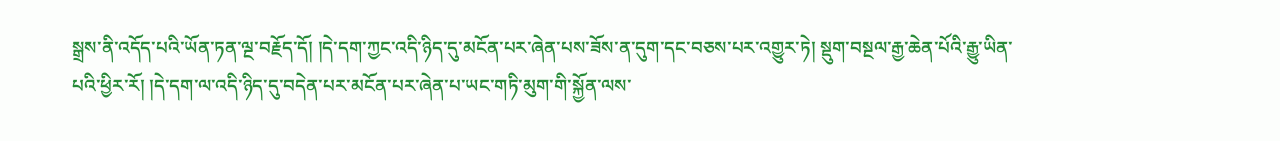སྒྲས་ནི་འདོད་པའི་ཡོན་ཏན་ལྔ་བརྗོད་དོ། །དེ་དག་ཀྱང་འདི་ཉིད་དུ་མངོན་པར་ཞེན་པས་ཟོས་ན་དུག་དང་བཅས་པར་འགྱུར་ཏེ། སྡུག་བསྔལ་རྒྱ་ཆེན་པོའི་རྒྱུ་ཡིན་པའི་ཕྱིར་རོ། །དེ་དག་ལ་འདི་ཉིད་དུ་བདེན་པར་མངོན་པར་ཞེན་པ་ཡང་གཏི་མུག་གི་སྐྱོན་ལས་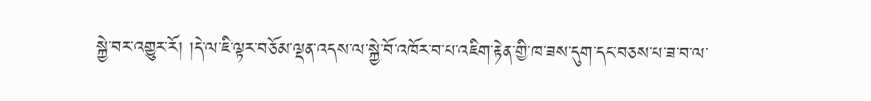སྐྱེ་བར་འགྱུར་རོ། །དེ་ལ་ཇི་ལྟར་བཅོམ་ལྡན་འདས་ལ་སྐྱེ་བོ་འཁོར་བ་པ་འཇིག་རྟེན་གྱི་ཁ་ཟས་དུག་དང་བཅས་པ་ཟ་བ་ལ་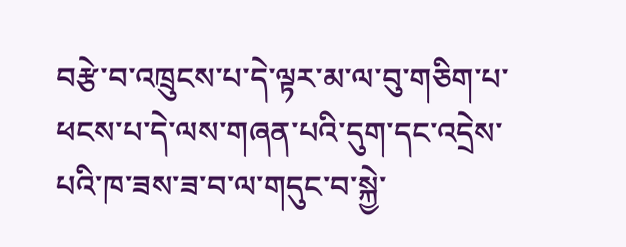བརྩེ་བ་འཁྲུངས་པ་དེ་ལྟར་མ་ལ་བུ་གཅིག་པ་ཕངས་པ་དེ་ལས་གཞན་པའི་དུག་དང་འདྲེས་པའི་ཁ་ཟས་ཟ་བ་ལ་གདུང་བ་སྐྱེ་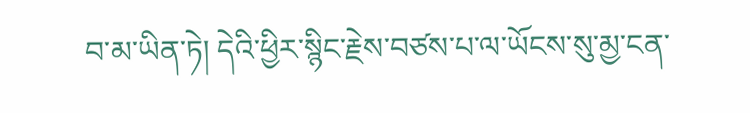བ་མ་ཡིན་ཏེ། དེའི་ཕྱིར་སྙིང་རྗེས་བཙས་པ་ལ་ཡོངས་སུ་མྱ་ངན་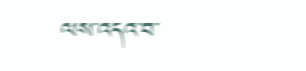ལས་འདའ་བ་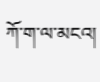ཀོ་ག་ལ་མངའ།